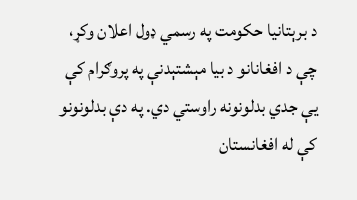د برېتانیا حکومت په رسمي ډول اعلان وکړ، چې د افغانانو د بیا مېشتېدنې په پروګرام کې یې جدي بدلونونه راوستي دي. په دې بدلونونو کې له افغانستان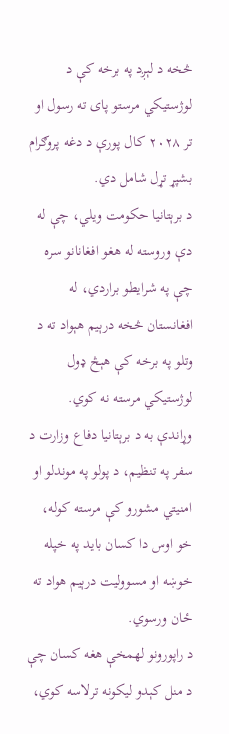څخه د لېږد په برخه کې د لوژستیکي مرستو پای ته رسول او تر ۲۰۲۸ کال پورې د دغه پروګرام بشپړ تړل شامل دي.
د برېتانیا حکومت ویلي، چې له دې وروسته له هغو افغانانو سره چې په شرایطو براردي، له افغانستان څخه درېیم هېواد ته د وتلو په برخه کې هېڅ ډول لوژستیکي مرسته نه کوي.
وړاندې به د برېتانیا دفاع وزارت د سفر په تنظیم، د پولو په موندلو او امنیتي مشورو کې مرسته کوله، خو اوس دا کسان باید په خپله خوښه او مسوولیت درېیم هواد ته ځان ورسوي.
د راپورونو لهمخې هغه کسان چې د منل کېدو لیکونه ترلاسه کوي،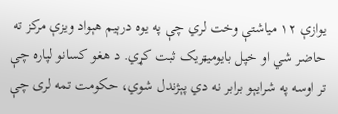یوازې ۱۲ میاشتې وخت لري چې په یوه درېیم هېواد ویزې مرکز ته حاضر شي او خپل بایومیټریک ثبت کړي. د هغو کسانو لپاره چې تر اوسه په شرایېو برابر نه دي پېژندل شوي، حکومت تمه لری چې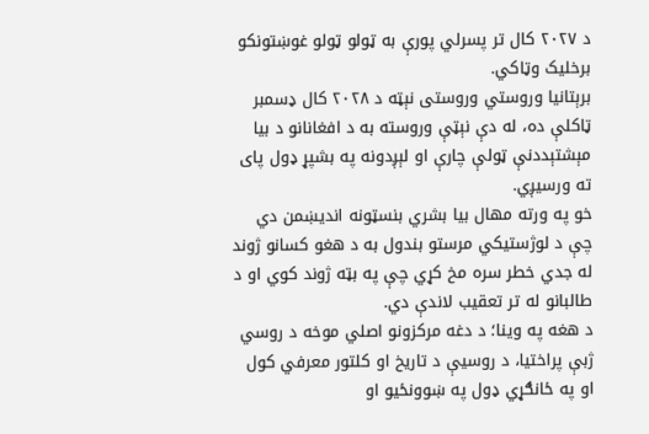د ۲۰۲۷ کال تر پسرلي پورې به ټولو ټولو غوښتونکو برخلیک وټاکي.
برېتانیا وروستي وروستی نېټه د ۲۰۲۸ کال ډسمبر ټاکلې ده، له دې نېټې وروسته به د افغانانو د بیا مېشتېددنې ټولې چارې او لېږدونه په بشپړ ډول پای ته ورسیږي.
خو په ورته مهال بیا بشري بنسټونه اندیښمن دي چې د لوژستیکي مرستو بندول به د هغو کسانو ژوند له جدي خطر سره مخ کړي چې په بټه ژوند کوي او د طالبانو له تر تعقیب لاندې دي.
د هغه په وینا؛ د دغه مرکزونو اصلي موخه د روسي ژبې پراختیا، د روسیې د تاریخ او کلتور معرفي کول او په ځانګړي ډول په ښوونځیو او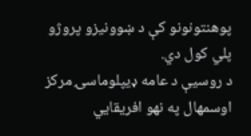پوهنتونونو کې د ښوونیزو پروژو پلي کول دي.
د روسیې د عامه ډیپلوماسۍ مرکز اوسمهال په نهو افریقایي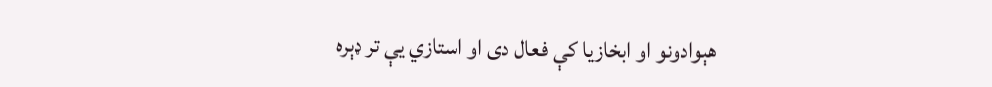هېوادونو او ابخازیا کې فعال دی او استازي یې تر ډېره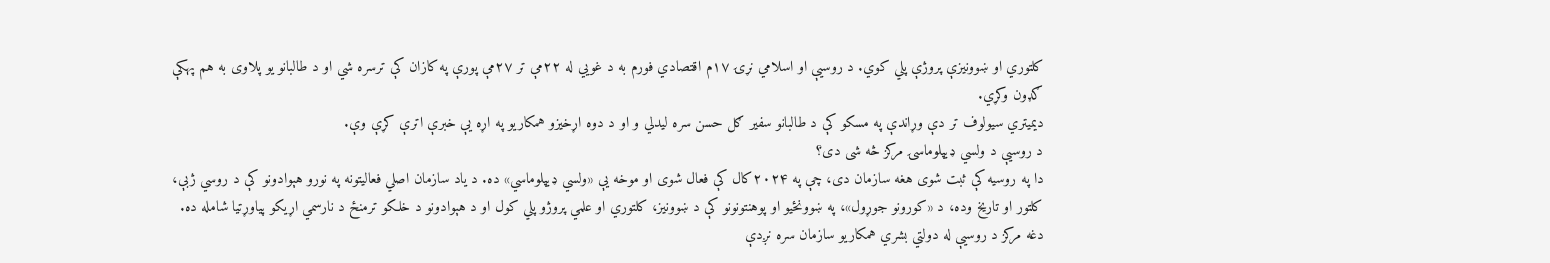کلتوري او ښوونیزې پروژې پلي کوي. د روسیې او اسلامي نړۍ ۱۷م اقتصادي فورم به د غويي له ۲۲مې تر ۲۷مې پورې په کازان کې ترسره شي او د طالبانو یو پلاوی به هم پهکې ګډون وکړي.
دیمیتري سیولوف تر دې وړاندې په مسکو کې د طالبانو سفیر ګل حسن سره لیدلي و او د دوه اړخیزو همکاریو په اړه یې خبرې اترې کړې وې.
د روسیې د ولسي ډیپلوماسۍ مرکز څه شی دی؟
دا په روسیه کې ثبت شوی هغه سازمان دی، چې په ۲۰۲۴کال کې فعال شوی او موخه یې «ولسي ډیپلوماسي» ده. د یاد سازمان اصلي فعالیتونه په نورو هېوادونو کې د روسي ژبې، کلتور او تاریخ وده، د «کورونو جوړول»، په ښوونځیو او پوهنتونونو کې د ښوونیز، کلتوري او علمي پروژو پلي کول او د هېوادونو د خلکو ترمنځ د نارسمي اړیکو پیاوړتیا شامله ده.
دغه مرکز د روسیې له دولتي بشري همکاریو سازمان سره نږدې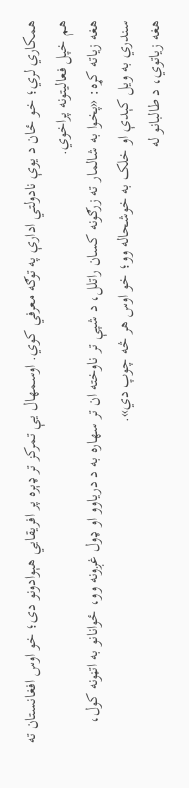همکاري لري؛ خو ځان د یوې نادولتي ادارې په توګه معرفي کوي. اوسمهال یې تمرکز تر ډېره پر افریقايي هېوادونو دی؛ خو اوس افغانستان ته هم خپل فعالیتونه پراخوي.
هغه زیاته کړه: «پخوا به شالمار ته زرګونه کسان راتلل، د شپې تر ناوخته ان تر سهاره به د دریاوو او ډول غږونه وو، ځوانانو به اتڼونه کول، سندري به ویل کېدې او خلک به خوشحاله وو؛ خو اوس هر څه چوپ دي».
هغه زیاتوي، د طالبانو له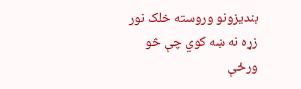بندیزونو وروسته خلک نور زړه نه ښه کوي چې څو ورځې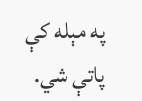په مېله کې پاتې شي.